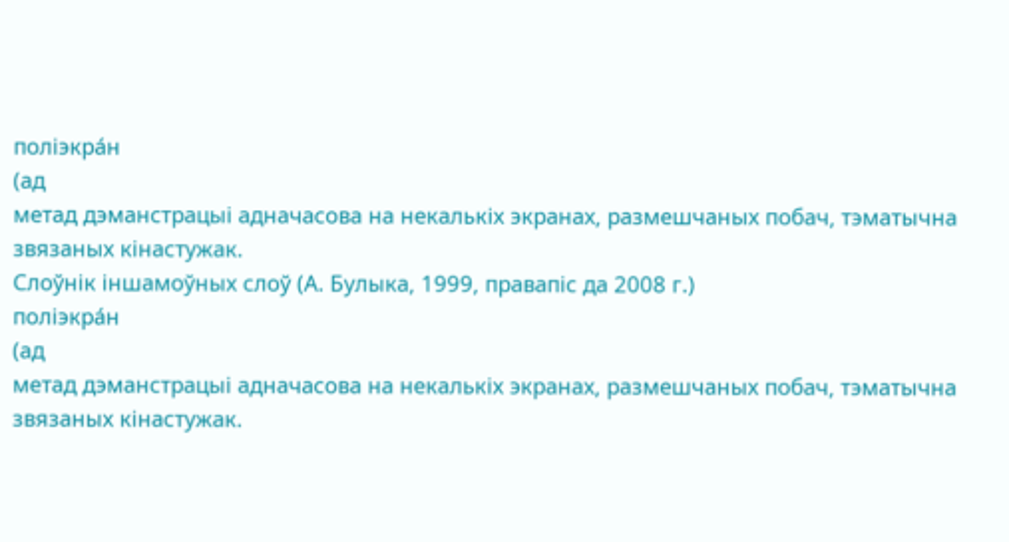поліэкра́н
(ад
метад дэманстрацыі адначасова на некалькіх экранах, размешчаных побач, тэматычна звязаных кінастужак.
Слоўнік іншамоўных слоў (А. Булыка, 1999, правапіс да 2008 г.)
поліэкра́н
(ад
метад дэманстрацыі адначасова на некалькіх экранах, размешчаных побач, тэматычна звязаных кінастужак.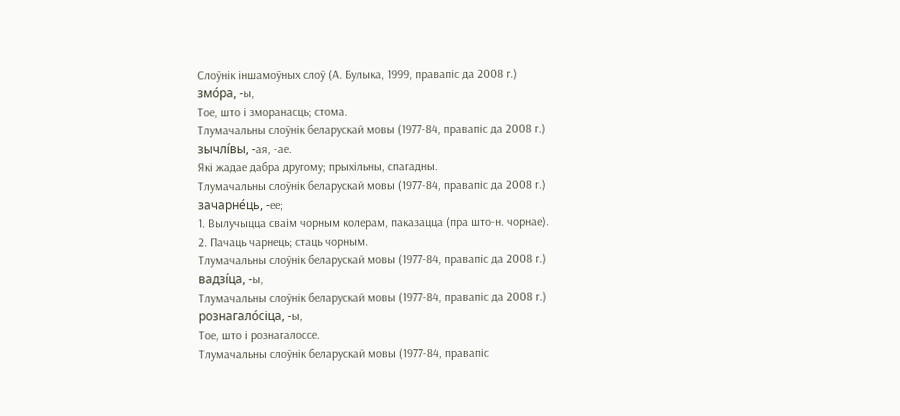Слоўнік іншамоўных слоў (А. Булыка, 1999, правапіс да 2008 г.)
змо́ра, ‑ы,
Тое, што і зморанасць; стома.
Тлумачальны слоўнік беларускай мовы (1977-84, правапіс да 2008 г.)
зычлі́вы, ‑ая, ‑ае.
Які жадае дабра другому; прыхільны, спагадны.
Тлумачальны слоўнік беларускай мовы (1977-84, правапіс да 2008 г.)
зачарне́ць, ‑ее;
1. Вылучыцца сваім чорным колерам, паказацца (пра што‑н. чорнае).
2. Пачаць чарнець; стаць чорным.
Тлумачальны слоўнік беларускай мовы (1977-84, правапіс да 2008 г.)
вадзі́ца, ‑ы,
Тлумачальны слоўнік беларускай мовы (1977-84, правапіс да 2008 г.)
рознагало́сіца, ‑ы,
Тое, што і рознагалоссе.
Тлумачальны слоўнік беларускай мовы (1977-84, правапіс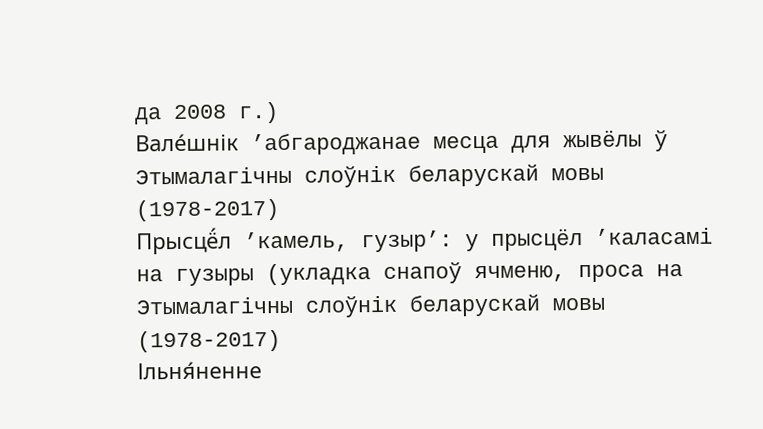да 2008 г.)
Вале́шнік ’абгароджанае месца для жывёлы ў
Этымалагічны слоўнік беларускай мовы (1978-2017)
Прысцё́л ’камель, гузыр’: у прысцёл ’каласамі на гузыры (укладка снапоў ячменю, проса на
Этымалагічны слоўнік беларускай мовы (1978-2017)
Ільня́ненне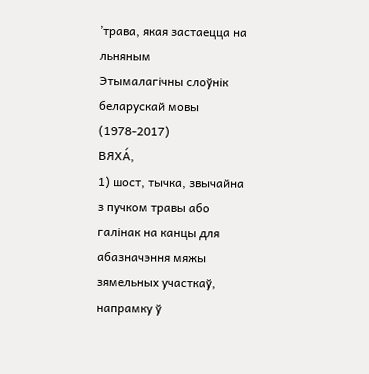’трава, якая застаецца на льняным
Этымалагічны слоўнік беларускай мовы (1978-2017)
ВЯХА́,
1) шост, тычка, звычайна з пучком травы або галінак на канцы для абазначэння мяжы зямельных участкаў, напрамку ў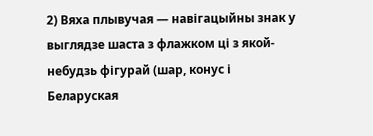2) Вяха плывучая — навігацыйны знак у выглядзе шаста з флажком ці з якой-небудзь фігурай (шар, конус і
Беларуская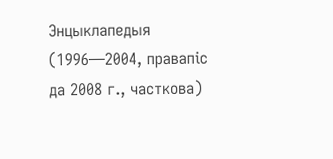Энцыклапедыя (1996—2004, правапіс да 2008 г., часткова)